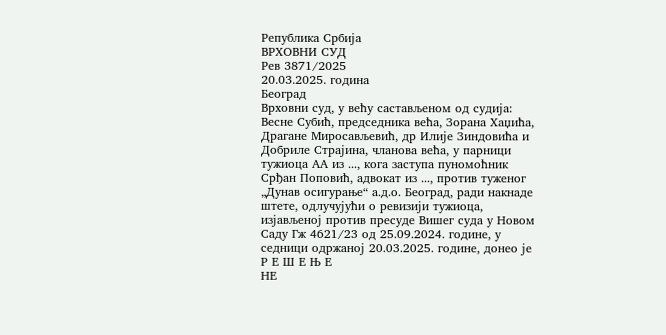Република Србија
ВРХОВНИ СУД
Рев 3871/2025
20.03.2025. година
Београд
Врховни суд, у већу састављеном од судија: Весне Субић, председника већа, Зорана Хаџића, Драгане Миросављевић, др Илије Зиндовића и Добриле Страјина, чланова већа, у парници тужиоца АА из ..., кога заступа пуномоћник Срђан Поповић, адвокат из ..., против туженог „Дунав осигурање“ а.д.о. Београд, ради накнаде штете, одлучујући о ревизији тужиоца, изјављеној против пресуде Вишег суда у Новом Саду Гж 4621/23 од 25.09.2024. године, у седници одржаној 20.03.2025. године, донео је
Р Е Ш Е Њ Е
НЕ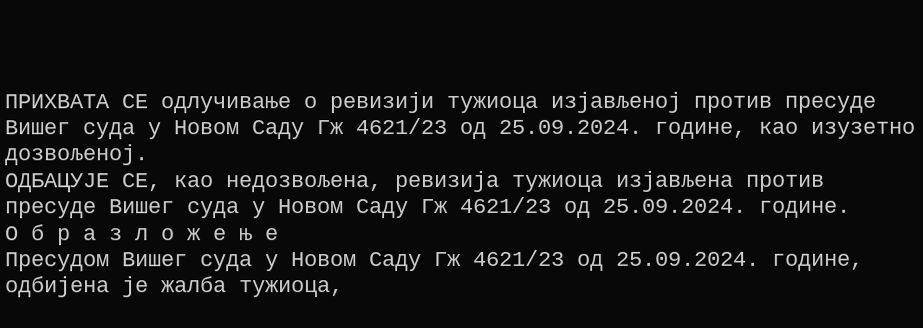ПРИХВАТА СЕ одлучивање о ревизији тужиоца изјављеној против пресуде Вишег суда у Новом Саду Гж 4621/23 од 25.09.2024. године, као изузетно дозвољеној.
ОДБАЦУЈЕ СЕ, као недозвољена, ревизија тужиоца изјављена против пресуде Вишег суда у Новом Саду Гж 4621/23 од 25.09.2024. године.
О б р а з л о ж е њ е
Пресудом Вишег суда у Новом Саду Гж 4621/23 од 25.09.2024. године, одбијена је жалба тужиоца,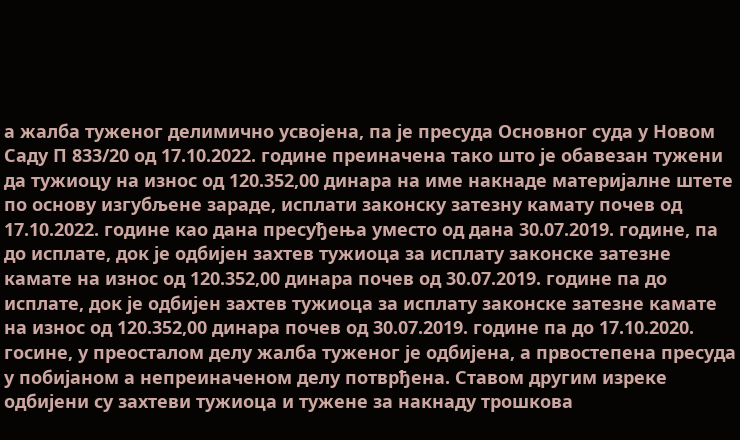а жалба туженог делимично усвојена, па је пресуда Основног суда у Новом Саду П 833/20 од 17.10.2022. године преиначена тако што је обавезан тужени да тужиоцу на износ од 120.352,00 динара на име накнаде материјалне штете по основу изгубљене зараде, исплати законску затезну камату почев од 17.10.2022. године као дана пресуђења уместо од дана 30.07.2019. године, па до исплате, док је одбијен захтев тужиоца за исплату законске затезне камате на износ од 120.352,00 динара почев од 30.07.2019. године па до исплате, док је одбијен захтев тужиоца за исплату законске затезне камате на износ од 120.352,00 динара почев од 30.07.2019. године па до 17.10.2020. госине, у преосталом делу жалба туженог је одбијена, а првостепена пресуда у побијаном а непреиначеном делу потврђена. Ставом другим изреке одбијени су захтеви тужиоца и тужене за накнаду трошкова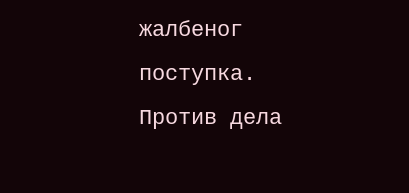жалбеног поступка.
Против дела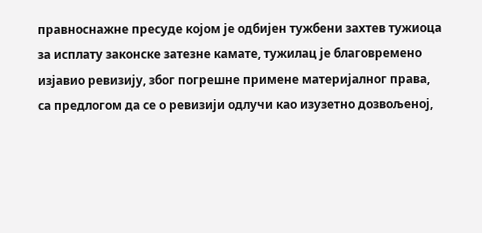правноснажне пресуде којом је одбијен тужбени захтев тужиоца за исплату законске затезне камате, тужилац је благовремено изјавио ревизију, због погрешне примене материјалног права, са предлогом да се о ревизији одлучи као изузетно дозвољеној,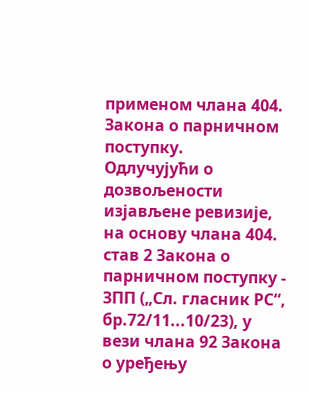применом члана 404. Закона о парничном поступку.
Одлучујући о дозвољености изјављене ревизије, на основу члана 404. став 2 Закона о парничном поступку - ЗПП („Сл. гласник РС“, бр.72/11...10/23), у вези члана 92 Закона о уређењу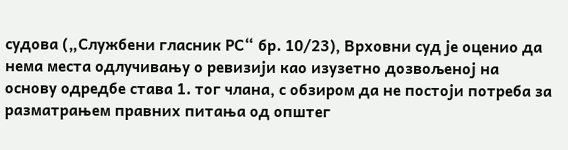судова („Службени гласник РС“ бр. 10/23), Врховни суд је оценио да нема места одлучивању о ревизији као изузетно дозвољеној на основу одредбе става 1. тог члана, с обзиром да не постоји потреба за разматрањем правних питања од општег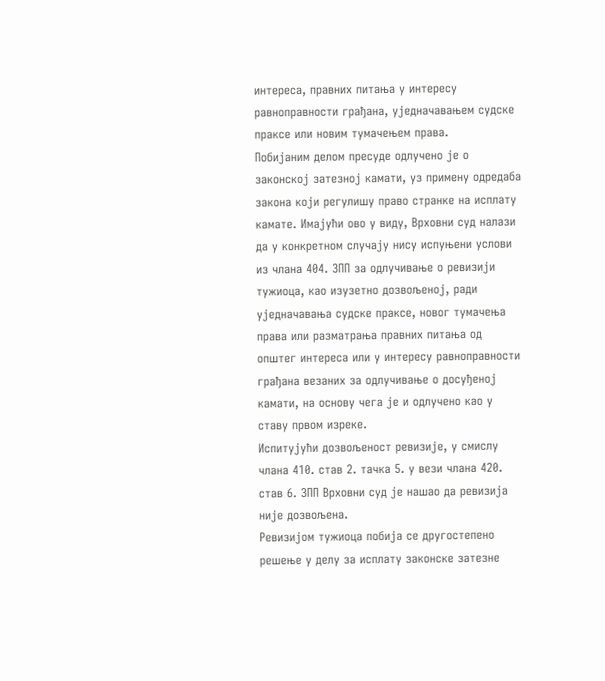интереса, правних питања у интересу равноправности грађана, уједначавањем судске праксе или новим тумачењем права.
Побијаним делом пресуде одлучено је о законској затезној камати, уз примену одредаба закона који регулишу право странке на исплату камате. Имајући ово у виду, Врховни суд налази да у конкретном случају нису испуњени услови из члана 404. ЗПП за одлучивање о ревизији тужиоца, као изузетно дозвољеној, ради уједначавања судске праксе, новог тумачења права или разматрања правних питања од општег интереса или у интересу равноправности грађана везаних за одлучивање о досуђеној камати, на основу чега је и одлучено као у ставу првом изреке.
Испитујући дозвољеност ревизије, у смислу члана 410. став 2. тачка 5. у вези члана 420. став 6. ЗПП Врховни суд је нашао да ревизија није дозвољена.
Ревизијом тужиоца побија се другостепено решење у делу за исплату законске затезне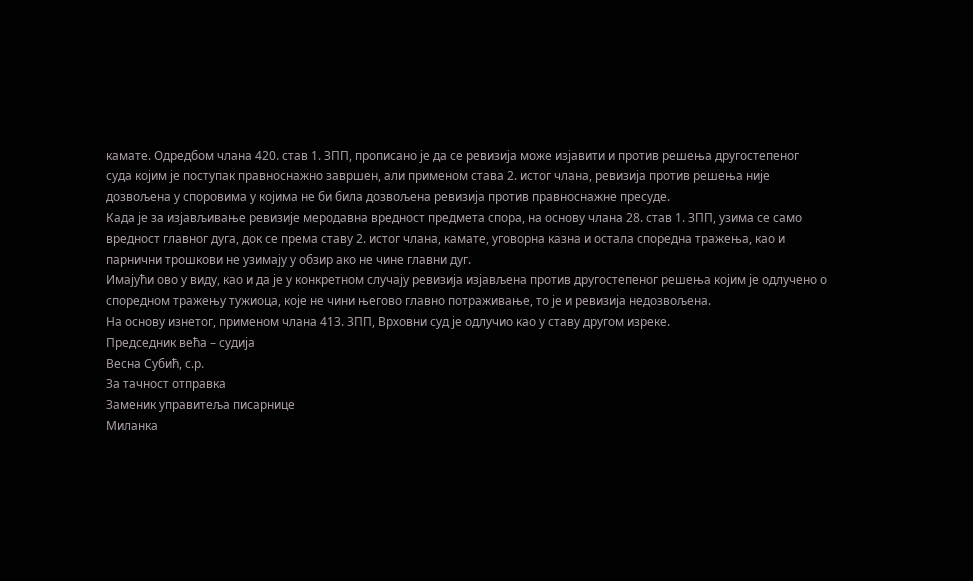камате. Одредбом члана 420. став 1. ЗПП, прописано је да се ревизија може изјавити и против решења другостепеног суда којим је поступак правноснажно завршен, али применом става 2. истог члана, ревизија против решења није дозвољена у споровима у којима не би била дозвољена ревизија против правноснажне пресуде.
Када је за изјављивање ревизије меродавна вредност предмета спора, на основу члана 28. став 1. ЗПП, узима се само вредност главног дуга, док се према ставу 2. истог члана, камате, уговорна казна и остала споредна тражења, као и парнични трошкови не узимају у обзир ако не чине главни дуг.
Имајући ово у виду, као и да је у конкретном случају ревизија изјављена против другостепеног решења којим је одлучено о споредном тражењу тужиоца, које не чини његово главно потраживање, то је и ревизија недозвољена.
На основу изнетог, применом члана 413. ЗПП, Врховни суд је одлучио као у ставу другом изреке.
Председник већа – судија
Весна Субић, с.р.
За тачност отправка
Заменик управитеља писарнице
Миланка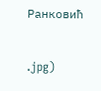Ранковић

.jpg)